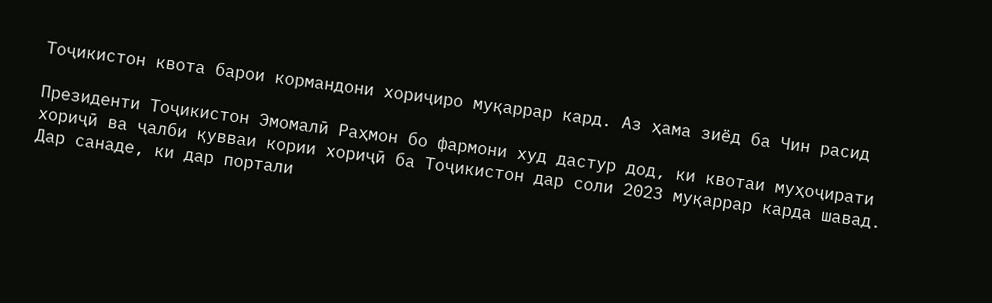Тоҷикистон квота барои кормандони хориҷиро муқаррар кард. Аз ҳама зиёд ба Чин расид

Президенти Тоҷикистон Эмомалӣ Раҳмон бо фармони худ дастур дод, ки квотаи муҳоҷирати хориҷӣ ва ҷалби қувваи кории хориҷӣ ба Тоҷикистон дар соли 2023 муқаррар карда шавад. Дар санаде, ки дар портали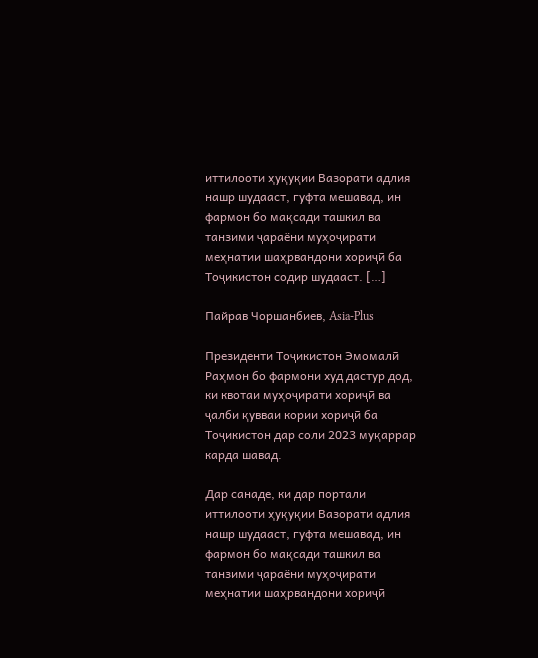иттилооти ҳуқуқии Вазорати адлия нашр шудааст, гуфта мешавад, ин фармон бо мақсади ташкил ва танзими ҷараёни муҳоҷирати меҳнатии шаҳрвандони хориҷӣ ба Тоҷикистон содир шудааст. […]

Пайрав Чоршанбиев, Asia-Plus

Президенти Тоҷикистон Эмомалӣ Раҳмон бо фармони худ дастур дод, ки квотаи муҳоҷирати хориҷӣ ва ҷалби қувваи кории хориҷӣ ба Тоҷикистон дар соли 2023 муқаррар карда шавад.

Дар санаде, ки дар портали иттилооти ҳуқуқии Вазорати адлия нашр шудааст, гуфта мешавад, ин фармон бо мақсади ташкил ва танзими ҷараёни муҳоҷирати меҳнатии шаҳрвандони хориҷӣ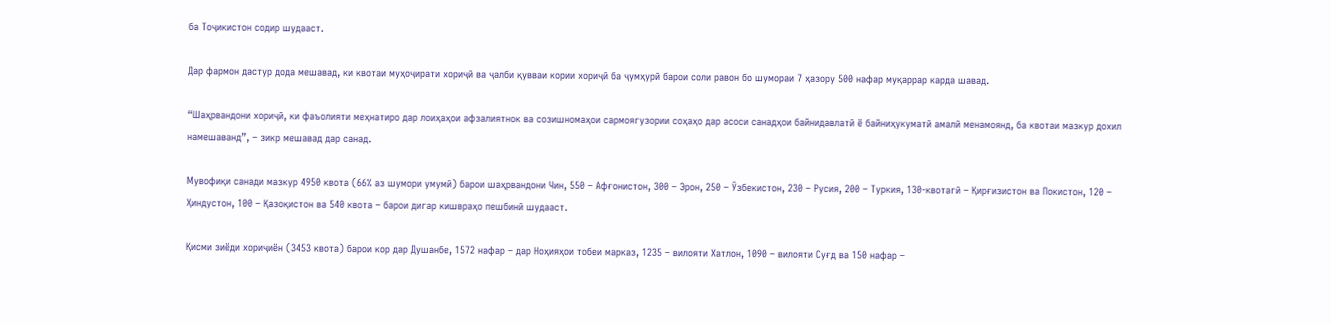ба Тоҷикистон содир шудааст.

Дар фармон дастур дода мешавад, ки квотаи муҳоҷирати хориҷӣ ва ҷалби қувваи кории хориҷӣ ба ҷумҳурӣ барои соли равон бо шумораи 7 ҳазору 500 нафар муқаррар карда шавад.

“Шаҳрвандони хориҷӣ, ки фаъолияти меҳнатиро дар лоиҳаҳои афзалиятнок ва созишномаҳои сармоягузории соҳаҳо дар асоси санадҳои байнидавлатӣ ё байниҳукуматӣ амалӣ менамоянд, ба квотаи мазкур дохил намешаванд”, – зикр мешавад дар санад.

Мувофиқи санади мазкур 4950 квота (66% аз шумори умумӣ) барои шаҳрвандони Чин, 550 – Афғонистон, 300 – Эрон, 250 – Ӯзбекистон, 230 – Русия, 200 – Туркия, 130-квотагӣ – Қирғизистон ва Покистон, 120 – Ҳиндустон, 100 – Қазоқистон ва 540 квота – барои дигар кишвраҳо пешбинӣ шудааст.

Қисми зиёди хориҷиён (3453 квота) барои кор дар Душанбе, 1572 нафар – дар Ноҳияҳои тобеи марказ, 1235 – вилояти Хатлон, 1090 – вилояти Суғд ва 150 нафар –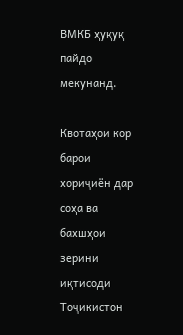ВМКБ ҳуқуқ пайдо мекунанд.

Квотаҳои кор барои хориҷиён дар соҳа ва бахшҳои зерини иқтисоди Тоҷикистон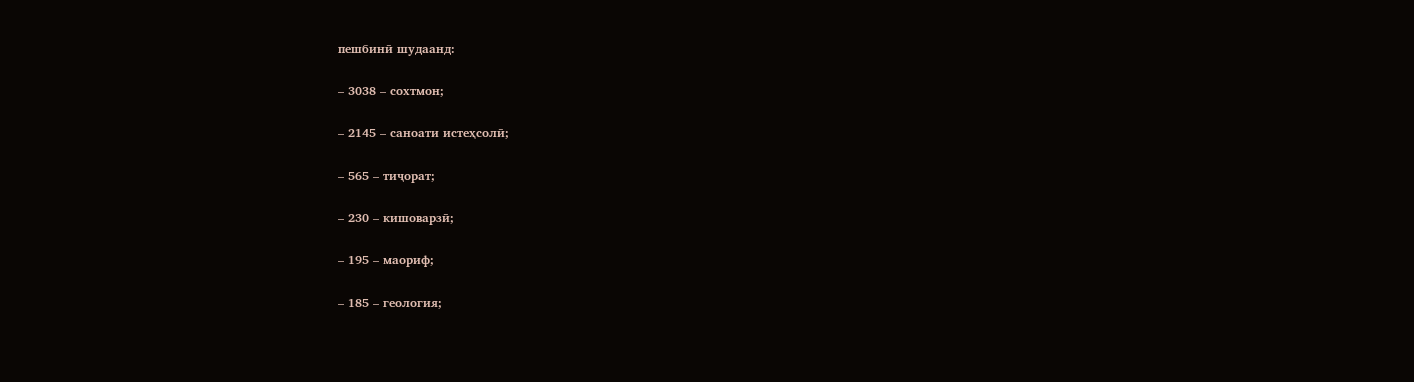пешбинӣ шудаанд:

– 3038 – сохтмон;

– 2145 – саноати истеҳсолӣ;

– 565 – тиҷорат;

– 230 – кишоварзӣ;

– 195 – маориф;

– 185 – геология;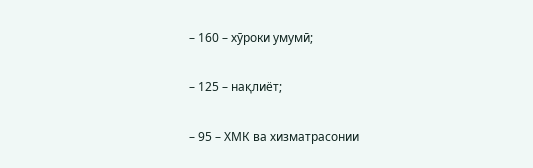– 160 – хӯроки умумӣ;

– 125 – нақлиёт;

– 95 – ХМК ва хизматрасонии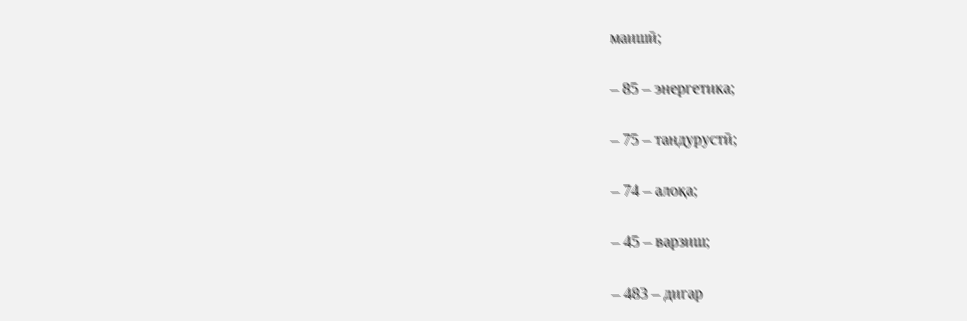маишӣ;

– 85 – энергетика;

– 75 – тандурустӣ;

– 74 – алоқа;

– 45 – варзиш;

– 483 – дигар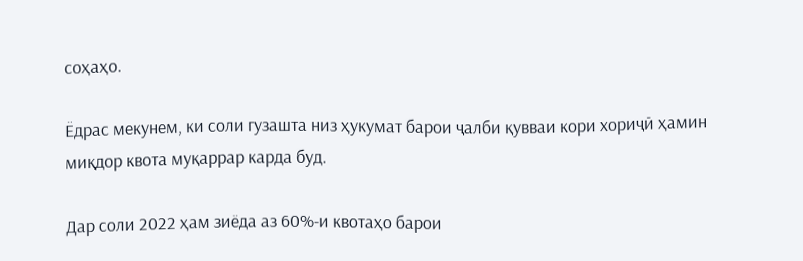соҳаҳо.

Ёдрас мекунем, ки соли гузашта низ ҳукумат барои ҷалби қувваи кори хориҷӣ ҳамин миқдор квота муқаррар карда буд.

Дар соли 2022 ҳам зиёда аз 60%-и квотаҳо барои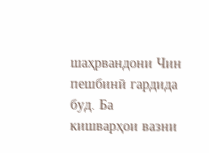шаҳрвандони Чин пешбинӣ гардида буд. Ба кишварҳои вазни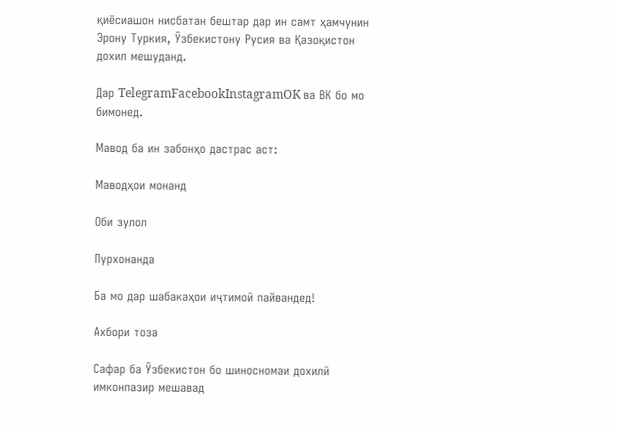қиёсиашон нисбатан бештар дар ин самт ҳамчунин Эрону Туркия, Ӯзбекистону Русия ва Қазоқистон дохил мешуданд.

Дар TelegramFacebookInstagramOK ва ВК бо мо бимонед.

Мавод ба ин забонҳо дастрас аст:

Маводҳои монанд

Оби зулол

Пурхонанда

Ба мо дар шабакаҳои иҷтимоӣ пайвандед!

Ахбори тоза

Сафар ба Ӯзбекистон бо шиносномаи дохилӣ имконпазир мешавад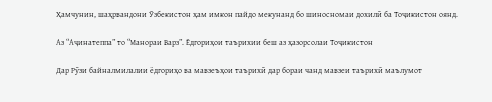Ҳамчунин, шаҳрвандони Ӯзбекистон ҳам имкон пайдо мекунанд бо шиносномаи дохилӣ ба Тоҷикистон оянд.

Аз “Аҷинатеппа” то “Манораи Варз”. Ёдгориҳои таърихии беш аз ҳазорсолаи Тоҷикистон

Дар Рӯзи байналмилалии ёдгориҳо ва мавзеъҳои таърихӣ дар бораи чанд мавзеи таърихӣ маълумот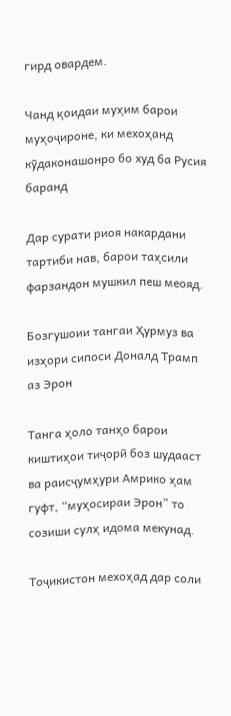гирд овардем.

Чанд қоидаи муҳим барои муҳоҷироне, ки мехоҳанд кӯдаконашонро бо худ ба Русия баранд

Дар сурати риоя накардани тартиби нав, барои таҳсили фарзандон мушкил пеш меояд.

Бозгушоии тангаи Ҳурмуз ва изҳори сипоси Доналд Трамп аз Эрон

Танга ҳоло танҳо барои киштиҳои тиҷорӣ боз шудааст ва раисҷумҳури Амрико ҳам гуфт, “муҳосираи Эрон” то созиши сулҳ идома мекунад.

Тоҷикистон мехоҳад дар соли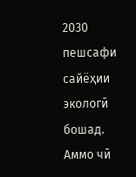2030 пешсафи сайёҳии экологӣ бошад. Аммо чӣ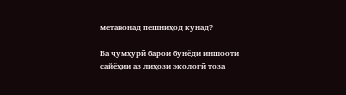метавонад пешниҳод кунад?

Ба ҷумҳурӣ барои бунёди иншооти сайёҳии аз лиҳози экологӣ тоза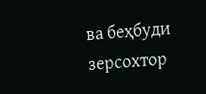ва беҳбуди зерсохтор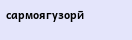сармоягузорӣ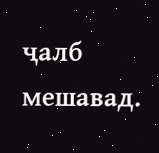ҷалб мешавад.